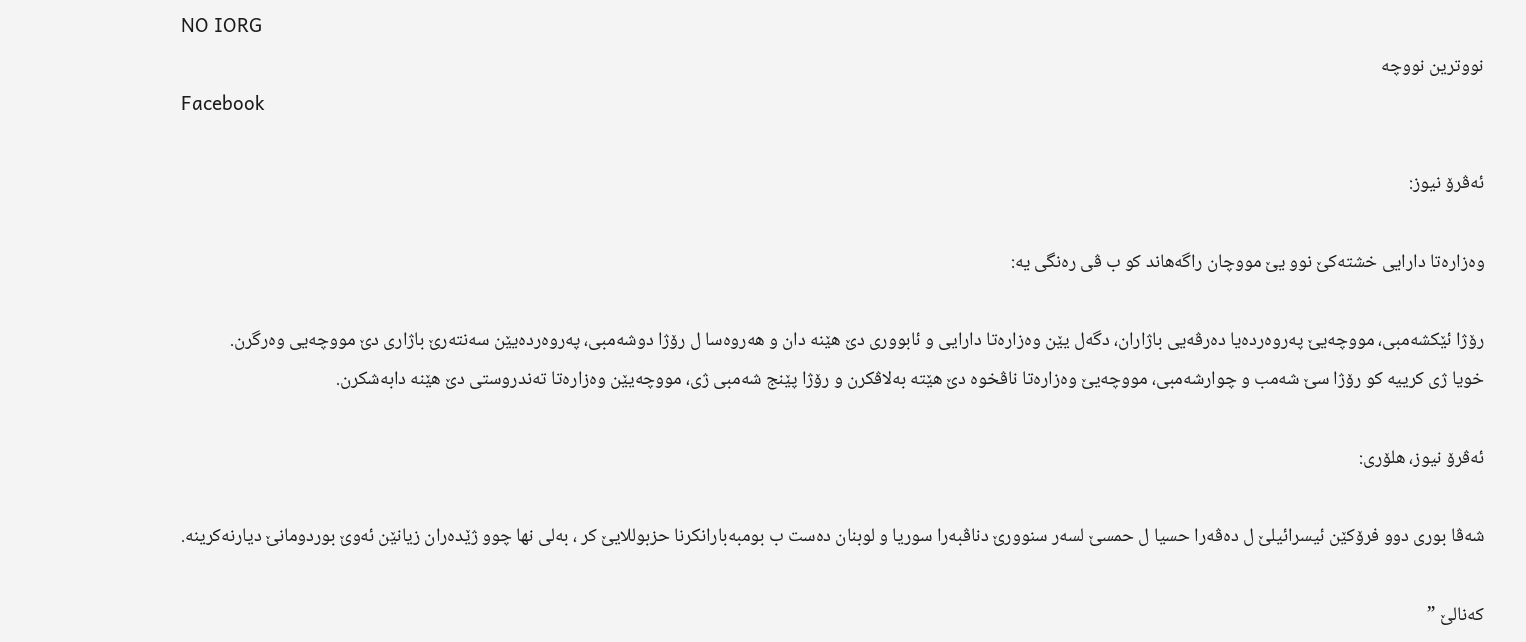NO IORG
نووترين نووچه
Facebook

ئه‌ڤرۆ نيوز:

وه‌زاره‌تا دارايى خشته‌كێ نوو يێ مووچان راگه‌هاند كو ب ڤى ره‌نگى يه‌:

رۆژا ئێكشه‌مبی، مووچه‌یێ په‌روه‌رده‌یا ده‌رڤه‌یی باژاران، دگه‌ل یێن وه‌زاره‌تا دارایی و ئابووری دێ هێنه‌ دان و هه‌روه‌سا ل رۆژا دوشه‌مبی، په‌روه‌رده‌یێن سه‌نته‌رێ باژاری دێ مووچه‌یی وه‌رگرن.
خویا ژی كرییه‌ كو رۆژا سێ شه‌مب و چوارشه‌مبی، مووچه‌یێ وه‌زاره‌تا ناڤخوه‌ دێ هێته‌ به‌لاڤكرن و رۆژا پێنج شه‌مبی ژی، مووچه‌یێن وه‌زاره‌تا ته‌ندروستی دێ هێنه‌ دابه‌شكرن.

ئەڤرۆ نیوز، ھلۆری:

شەڤا بوری دوو فرۆکێن ئیسرائیلێ ل دەڤەرا حسیا ل حمسێ لسەر سنوورێ دناڤبەرا سوریا و لوبنان دەست ب بومبەبارانکرنا حزبوللایێ کر ، بەلی نھا چوو ژێدەران زیانێن ئەوێ بوردومانێ دیارنەکرینە.

کەنالێ ”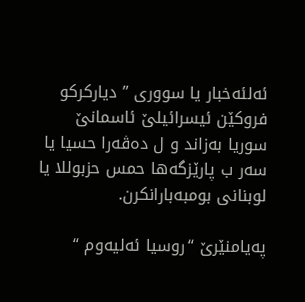ئەلئەخبار یا سووری ” دیارکرکو فروکێن ئیسرائیلێ ئاسمانێ سوریا بەزاند و ل دەڤەرا حسیا یا سەر ب پارێزگەھا حمس حزبوللا یا لوبنانی بومبەبارانکرن.

پەیامنێرێ “روسیا ئەلیەوم “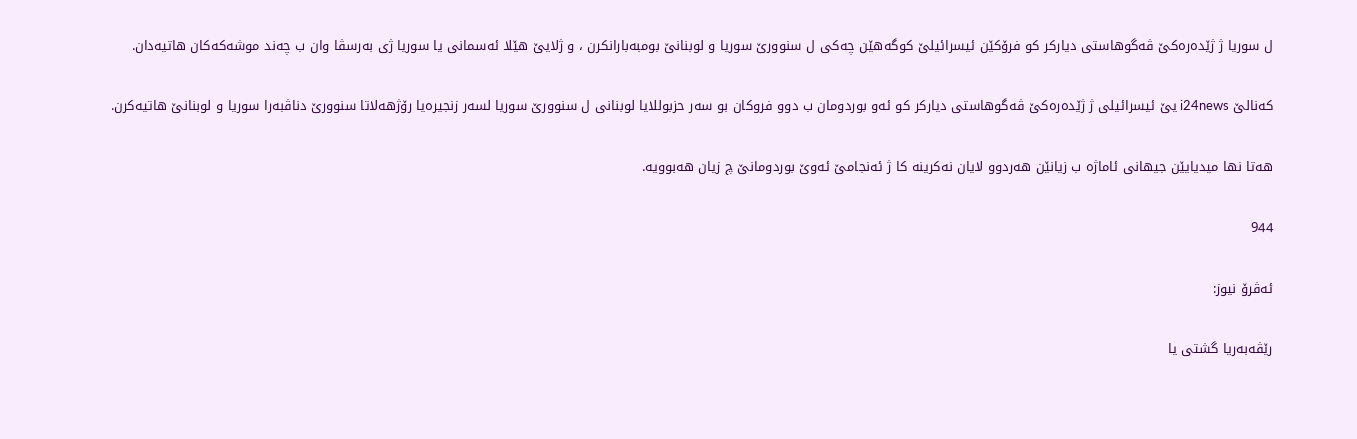ل سوریا ژ ژێدەرەکێ ڤەگوھاستی دیارکر کو فرۆکێن ئیسرائیلێ کوگەھێن چەکی ل سنوورێ سوریا و لوبنانێ بومبەبارانکرن ، و ژلایێ ھێلا ئەسمانی یا سوریا ژی بەرسڤا وان ب چەند موشەکەکان ھاتیەدان.

کەنالێ i24news یێ ئیسرائیلی ژ ژێدەرەکێ ڤەگوھاستی دیارکر کو ئەو بوردومان ب دوو فروکان بو سەر حزبوللایا لوبنانی ل سنوورێ سوریا لسەر زنجیرەیا رۆژھەلاتا سنوورێ دناڤبەرا سوریا و لوبنانێ ھاتیەکرن.

ھەتا نھا میدیایێن جیھانی ئاماژە ب زیانێن ھەردوو لایان نەکرینە کا ژ ئەنجامێ ئەوێ بوردومانێ چ زیان ھەبوویە.

944

ئه‌ڤرۆ نيوز:

رێڤه‌به‌ريا گشتى يا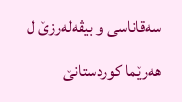سه‌قاناسى و بيڤه‌له‌رزێ ل هه‌رێما كوردستانێ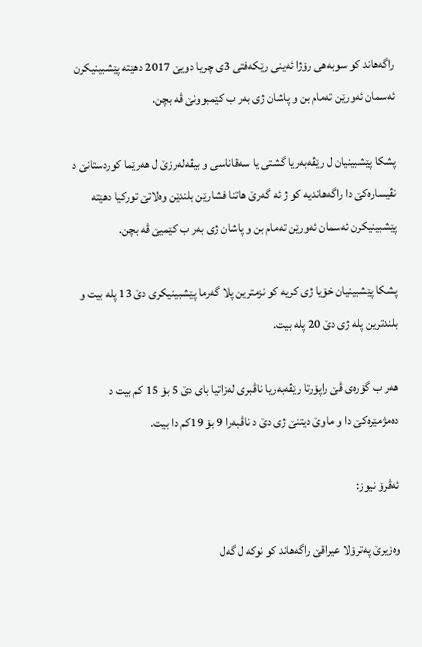راگه‌هاند كو سوبه‌هى رۆژا ئه‌ينى رێكه‌فتى 3ى چريا دويێ 2017 دهێته‌ پێشبينيكرن ئه‌سمان ئه‌ورێن ته‌مام بن و پاشان ژى به‌ر ب كێمبوونێ ڤه‌ بچن.

پشكا پێشبينيان ل رێڤه‌به‌ريا گشتى يا سه‌قاناسى و بيڤه‌له‌رزێ ل هه‌رێما كوردستانێ د نڤيساره‌كێ دا راگه‌هانديه‌ كو ژ ئه‌ گه‌رێ هاتنا فشارێن بلندێن وه‌لاتێ توركيا دهێته‌ پێشبينيكرن ئه‌سمان ئه‌ورێن ته‌مام بن و پاشان ژى به‌ر ب كێميێ ڤه‌ بچن.

پشكا پێشبينيان خۆيا ژى كريه‌ كو نزمترين پلا گه‌رما پێشبينيكرى دێ 13 پله‌ بيت و بلندترين پله‌ ژى دێ 20 پله‌ بيت.

هه‌ر ب گۆره‌ى ڤێ راپۆرتا رێڤه‌به‌ريا ناڤبرى له‌زاتيا باى دێ 5 بۆ 15 كم بيت د ده‌مژمێره‌كێ دا و ماوێ ديتنێ ژى دێ د ناڤبه‌را 9 بۆ 19كم دا بيت.

ئه‌ڤرۆ نيوز:

وه‌زيرێ په‌ترۆلا عيراقێ راگه‌هاند كو نوكه‌ ل گه‌ل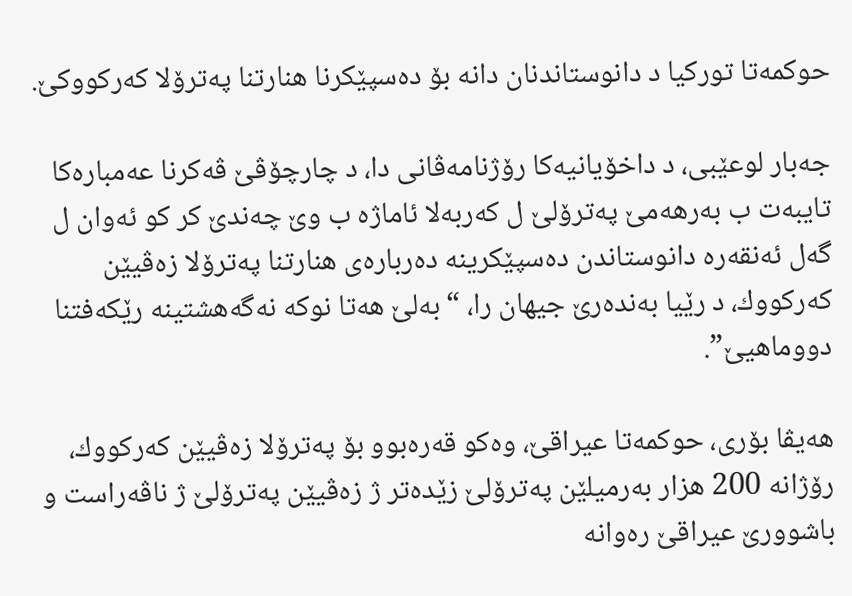حوكمه‌تا توركيا د دانوستاندنان دانه‌ بۆ ده‌سپێكرنا هنارتنا په‌ترۆلا كه‌ركووكێ.

جه‌بار لوعێبى، د داخۆيانيه‌كا رۆژنامه‌ڤانى دا، د چارچۆڤێ ڤه‌كرنا عه‌مباره‌كا تايبه‌ت ب به‌رهه‌مێ په‌ترۆلێ ل كه‌ربه‌لا ئاماژه‌ ب وێ چه‌ندێ كر كو ئه‌وان ل گه‌ل ئه‌نقه‌ره‌ دانوستاندن ده‌سپێكرينه‌ ده‌رباره‌ى هنارتنا په‌ترۆلا زه‌ڤيێن كه‌ركووك، د رێيا به‌نده‌رێ جيهان را، “به‌لێ هه‌تا نوكه‌ نه‌گه‌هشتينه‌ رێكه‌فتنا دووماهيێ”.

هه‌يڤا بۆرى، حوكمه‌تا عيراقێ، وه‌كو قه‌ره‌بوو بۆ په‌ترۆلا زه‌ڤيێن كه‌ركووك، رۆژانه‌ 200 هزار به‌رميلێن په‌ترۆلێ زێده‌تر ژ زه‌ڤيێن په‌ترۆلێ ژ ناڤه‌راست و باشوورێ عيراقێ ره‌وانه‌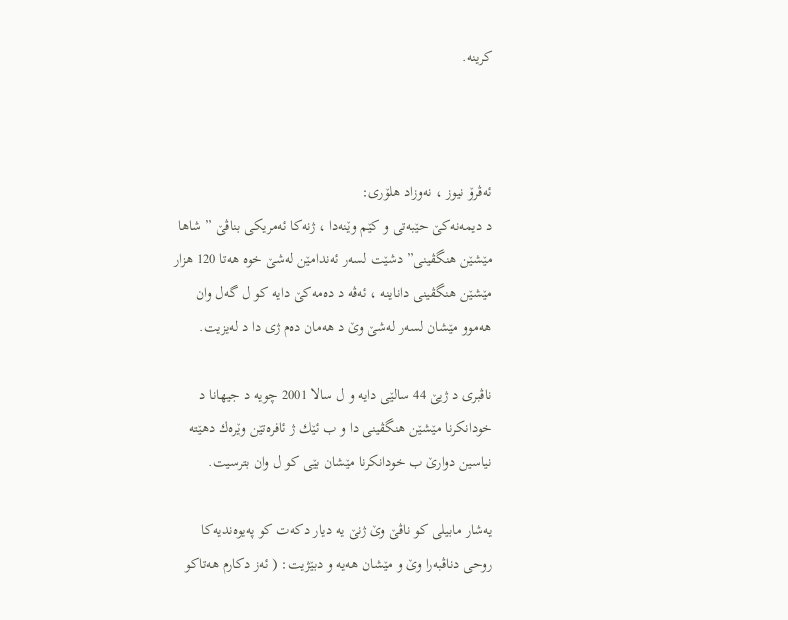كرينه‌.



ئه‌ڤرۆ نیوز ، نه‌وزاد هلۆرى:
د دیمه‌نه‌كێ حێبه‌تى و كێم وێنه‌دا ، ژنه‌كا ئه‌مریكى بناڤێ ” شاها مێشێن هنگڤینى” دشێت لسه‌ر ئه‌ندامێن له‌شێ خوه‌ هه‌تا 120 هزار مێشێن هنگڤینى داناینه‌ ، ئه‌ڤه‌ د ده‌مه‌كێ دایه‌ كو ل گه‌ل وان هه‌موو مێشان لسه‌ر له‌شێ وێ د هه‌مان ده‌م ژى دا د له‌یزیت.

ناڤبرى د ژیێ 44 سالێى دایه‌ و ل سالا 2001 چویه‌ د جیهانا د خودانكرنا مێشێن هنگڤینى دا و ب ئێك ژ ئافره‌تێن وێره‌ك دهێته‌ نیاسین دوارێ ب خودانكرنا مێشان بێى كو ل وان بترسیت.

یه‌شار مابیلى كو ناڤێ وێ ژنێ یه‌ دیار دكه‌ت كو په‌یوه‌ندیه‌كا روحى دناڤبه‌را وێ و مێشان هه‌یه‌ و دبێژیت: ( ئه‌ز دكارم هه‌تاكو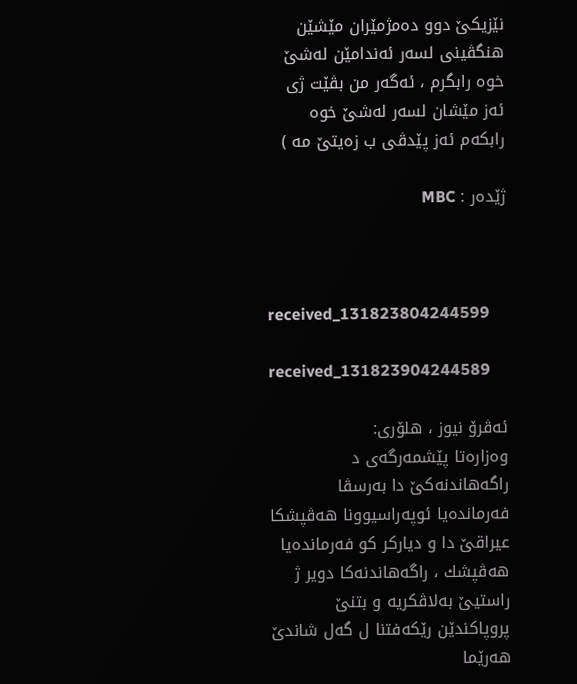نێزیكێ دوو ده‌مژمێران مێشێن هنگڤینى لسه‌ر ئه‌ندامێن له‌شێ خوه‌ رابگرم ، ئه‌گه‌ر من بڤێت ژى ئه‌ز مێشان لسه‌ر له‌شێ خوه‌ رابكه‌م ئه‌ز پێدڤى ب زه‌یتێ مه‌ )

ژێده‌ر : MBC



received_131823804244599

received_131823904244589

ئه‌ڤرۆ نیوز ، هلۆرى:
وه‌زاره‌تا پێشمه‌رگه‌ى د راگه‌هاندنه‌كێ دا به‌رسڤا فه‌رمانده‌یا ئوپه‌راسیوونا هه‌ڤپشكا عیراقێ دا و دیاركر كو فه‌رمانده‌یا هه‌ڤپشك ، راگه‌هاندنه‌كا دویر ژ راستیێ به‌لاڤكریه‌ و بتنێ پروپاكندێن رێكه‌فتنا ل گه‌ل شاندێ هه‌رێما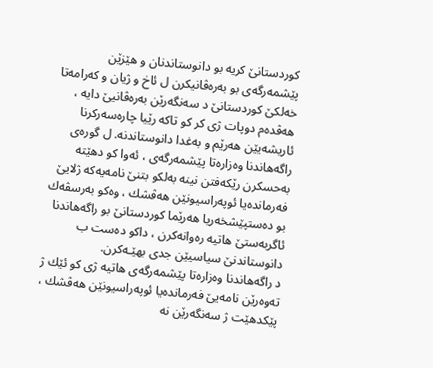كوردستانێ كریه‌ بو دانوستاندنان و هێزێن پێشمه‌رگه‌ى بو به‌ره‌ڤانیكرن ل ئاخ و ژیان و كه‌رامه‌تا خه‌لكێ كوردستانێ د سه‌نگه‌رێن به‌ره‌ڤانیێ دایه‌ ،
هه‌ڤده‌م دوپات ژى كر كو تاكه‌ رێیا چاره‌سه‌ركرنا ئاریشه‌یێن هه‌رێم و به‌غدا دانوستاندنه‌. ل گوره‌ى راگه‌هاندنا وه‌زاره‌تا پێشمه‌رگه‌ى ، ئه‌وا كو دهێته‌ به‌حسكرن رێكه‌فتن نینه‌ به‌لكو بتنێ نامه‌یه‌كه‌ ژلایێ فه‌رمانده‌یا ئوپه‌راسیونێن هه‌ڤشك ، وه‌كو به‌رسڤه‌ك بو ده‌ستپێشخه‌ریا هه‌رێما كوردستانێ بو راگه‌هاندنا ئاگربه‌ستێ هاتیه‌ ره‌وانه‌كرن ، داكو ده‌ست ب دانوستاندنێ سیاسیێن جدى بهێـه‌كرن.
د راگه‌هاندنا وه‌زاره‌تا پێشمه‌رگه‌ى هاتیه‌ ژى كو ئێك ژ ته‌وه‌رێن نامه‌یێ فه‌رمانده‌یا ئوپه‌راسیونێن هه‌ڤشك ، پێكدهێت ژ سه‌نگه‌رێن نه‌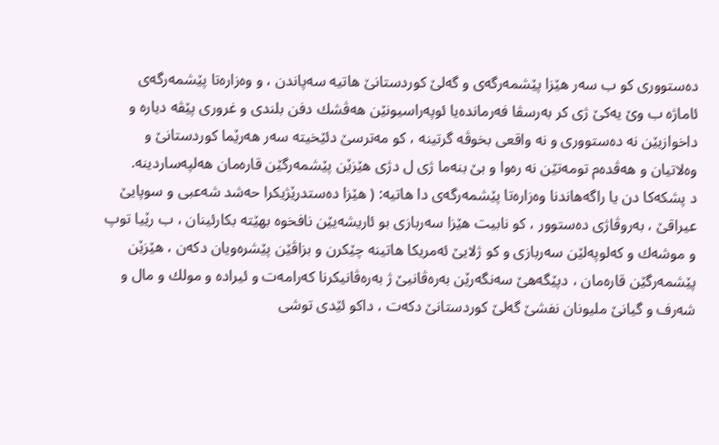ده‌ستوورى كو ب سه‌ر هێزا پێشمه‌رگه‌ى و گه‌لێ كوردستانێ هاتیه‌ سه‌پاندن ، و وه‌زاره‌تا پێشمه‌رگه‌ى ئاماژه‌ ب وێ یه‌كێ ژى كر به‌رسڤا فه‌رمانده‌یا ئوپه‌راسیونێن هه‌ڤشك دفن بلندى و غرورى پێڤه‌ دیاره‌ و داخوازیێن نه‌ ده‌ستوورى و نه‌ واقعى بخوڤه‌ گرتینه‌ ، كو مه‌ترسێ دئێخیته‌ سه‌ر هه‌رێما كوردستانێ و وه‌لاتیان و هه‌ڤده‌م تومه‌تێن نه‌ ره‌وا و بێ بنه‌ما ژى ل دژى هێزێن پێشمه‌رگێن قاره‌مان هه‌لپه‌ساردینه‌.
د پشكه‌كا دن یا راگه‌هاندنا وه‌زاره‌تا پێشمه‌رگه‌ى دا هاتیه‌: ( هێزا ده‌ستدرێژیكرا حه‌شد شه‌عبى و سوپایێ عیراقێ ، به‌روڤاژى ده‌ستوور ، كو نابیت هێزا سه‌ربازى بو ئاریشه‌یێن نافخوه‌ بهێته‌ بكارئینان ، ب رێیا توپ و موشه‌ك و كه‌لوپه‌لێن سه‌ربازى و كو ژلایێ ئه‌مریكا هاتینه‌ چێكرن و بزاڤێن پێشره‌ویان دكه‌ن ، هێزێن پێشمه‌رگێن قاره‌مان ، دپێگه‌هێ سه‌نگه‌رێن به‌ره‌ڤانیێ ژ به‌ره‌ڤانیكرنا كه‌رامه‌ت و ئیراده‌ و مولك و مال و شه‌رف و گیانێ ملیونان نفشێ گه‌لێ كوردستانێ دكه‌ت ، داكو ئێدى توشى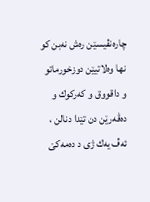چاره‌نڤیسێن ره‌ش نه‌بن كو نها وه‌لاتیێن دوزخورماتو و داقووق و كه‌ركوك و ده‌ڤه‌رێن دن تێدا دنالن ، ئه‌ڤ یه‌ك ژى د ده‌مه‌كێ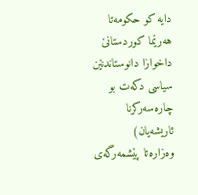دایه‌ كو حكومه‌تا هه‌رێما كوردستانێ داخوازا دانوستاندنێن سیاسى دكه‌ت بو چاره‌سه‌ركرنا ئاریشه‌یان)
وه‌زاره‌تا پێشمه‌رگه‌ى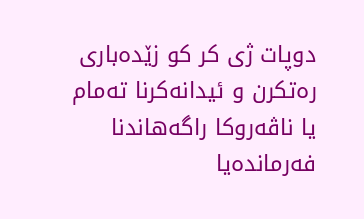دوپات ژى كر كو زێده‌بارى ره‌تكرن و ئیدانه‌كرنا ته‌مام یا ناڤه‌روكا راگه‌هاندنا فه‌رمانده‌یا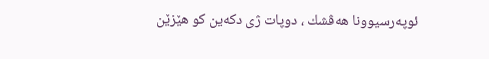ئوپه‌رسیوونا هه‌ڤشك ، دوپات ژى دكه‌ین كو هێزێن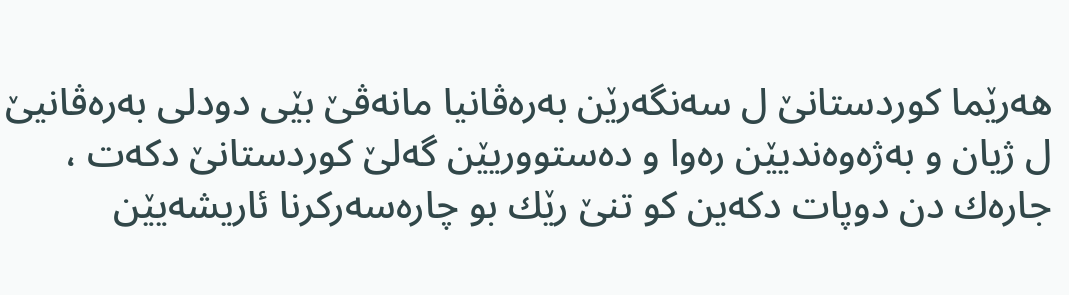هه‌رێما كوردستانێ ل سه‌نگه‌رێن به‌ره‌ڤانیا مانه‌ڤێ بێى دودلى به‌ره‌ڤانیێ ل ژیان و به‌ژه‌وه‌ندیێن ره‌وا و ده‌ستووریێن گه‌لێ كوردستانێ دكه‌ت ،
جاره‌ك دن دوپات دكه‌ین كو تنێ رێك بو چاره‌سه‌ركرنا ئاریشه‌یێن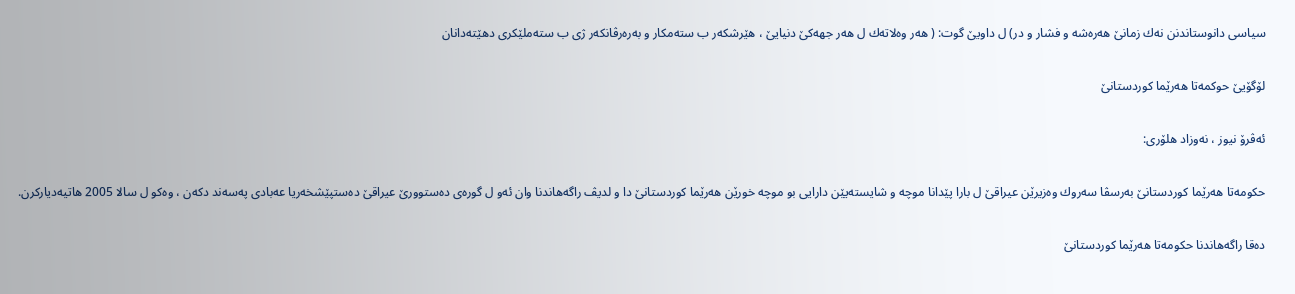سیاسى دانوستاندنن نه‌ك زمانێ هه‌ره‌شه‌ و فشار و در) ل داویێ گوت: ( هه‌ر وه‌لاته‌ك ل هه‌ر جهه‌كێ دنیایێ ، هێرشكه‌ر ب سته‌مكار و به‌ره‌رڤانكه‌ر ژى ب سته‌ملێكرى دهێته‌دانان

لۆگۆيێ حوكمه‌تا هه‌رێما كوردستانێ

ئه‌ڤرۆ نیوز ، نه‌وزاد هلۆرى:

حكومه‌تا هه‌رێما كوردستانێ به‌رسڤا سه‌روك وه‌زیرێن عیراقێ ل بارا پێدانا موچه‌ و شایسته‌یێن دارایى بو موچه‌ خورێن هه‌رێما كوردستانێ دا و لدیڤ راگه‌هاندنا وان ئه‌و ل گوره‌ى ده‌ستوورێ عیراقێ ده‌ستپێشخه‌ریا عه‌بادى په‌سه‌ند دكه‌ن ، وه‌كو ل سالا 2005 هاتیه‌دیاركرن.

ده‌قا راگه‌هاندنا حكومه‌تا هه‌رێما كوردستانێ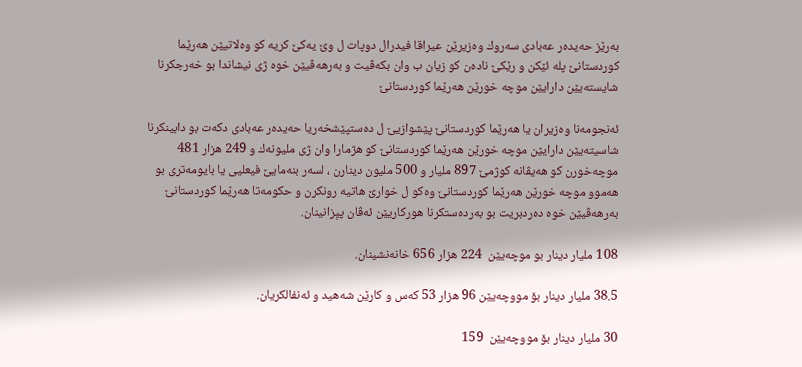به‌رێز حه‌یده‌ر عه‌بادى سه‌روك وه‌زیرێن عیراقا فیدرال دوپات ل وێ یه‌كێ كریه‌ كو وه‌لاتیێن هه‌رێما كوردستانێ پله‌ ئێكن و رێكێ ناده‌ن كو زیان ب وان بكه‌ڤیت و به‌رهه‌ڤیێن خوه‌ ژى نیشاندا بو خه‌رجكرنا شایسته‌یێن دارایێن موچه‌ خورێن هه‌رێما كوردستانێ

ئه‌نجومه‌نا وه‌زیران یا هه‌رێما كوردستانێ پێشوازیێ ل ده‌ستپێشخه‌ریا حه‌یده‌ر عه‌بادى دكه‌ت بو دابینكرنا شاسیته‌یێن دارایێن موچه‌ خورێن هه‌رێما كوردستانێ كو هژمارا وان ژى ملیونه‌ك و 249 هزار 481 موچه‌خورن كو هه‌یڤانه‌ كوژمێ 897 ملیار و 500 ملیون دینارن ، لسه‌ر بنه‌مایێ فیعلیى یا بایومه‌ترى بو هه‌موو موچه‌ خورێن هه‌رێما كوردستانێ وه‌كو ل خوارێ هاتیه‌ رونكرن و حكومه‌تا هه‌رێما كوردستانێ به‌رهه‌ڤیێن خوه‌ ده‌ردبریت بو به‌رده‌ستكرنا هوركاریێن ئه‌ڤان پیِزانینان.

108 ملیار دینار بو موچه‌یێن  224 هزار 656 خانه‌نشینان.

38.5 ملیار دینار بۆ مووچه‌یێن 96 هزار 53 كه‌س و كارێن شه‌هید و ئه‌نفالكریان.

30 ملیار دینار بۆ مووچه‌یێن  159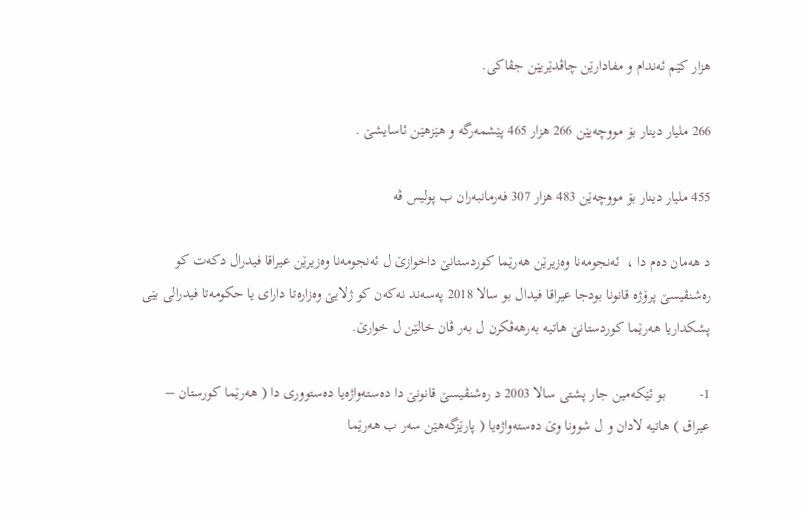هزار كێم ئه‌ندام و مفادارێن چاڤدێریێن جڤاكى.

266 ملیار دینار بۆ مووچه‌یێن 266 هزار 465 پێشمه‌رگه‌ و هێزهێن ئاسایشێ .

455 ملیار دینار بۆ مووچه‌ێن 483 هزار 307 فه‌رمانبه‌ران ب پولیس ڤه

د هه‌مان ده‌م دا ،  ئه‌نجومه‌نا وه‌زیرێن هه‌رێما كوردستانێ داخوازێ ل ئه‌نجومه‌نا وه‌زیرێن عیراقا فیدرال دكه‌ت كو ره‌شنڤیسێ پرۆژه‌ قانونا بودجا عیراقا فیدال بو سالا 2018 په‌سه‌ند نه‌كه‌ن كو ژلایێ وه‌زاره‌تا داراى یا حكومه‌تا فیدرالى بێى پشكداریا هه‌رێما كوردستانێ هاتیه‌ به‌رهه‌ڤكرن ل به‌ر ڤان خالێن ل خوارێ.

1-         بو ئێكه‌مین جار پشتى سالا 2003 د ره‌شنڤیسێ قانونێ دا ده‌سته‌واژه‌یا ده‌ستوورى دا ( هه‌رێما كورستان – عیراق ) هاتیه‌ لادان و ل شوونا وێ ده‌سته‌واژه‌یا ( پارێزگه‌هێن سه‌ر ب هه‌رێما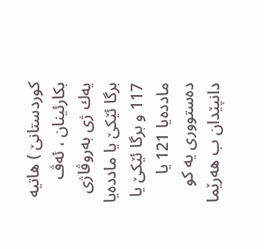كوردستانێ ) هاتیه‌ بكارئینان ، ئه‌ڤ یه‌ك ژى به‌روڤاژى برگا ئێكێ یا مادده‌یا 117 و برگا ئێكێ یا مادده‌یا 121 یا ده‌ستوورى یه‌ كو دانپێدان ب هه‌رێما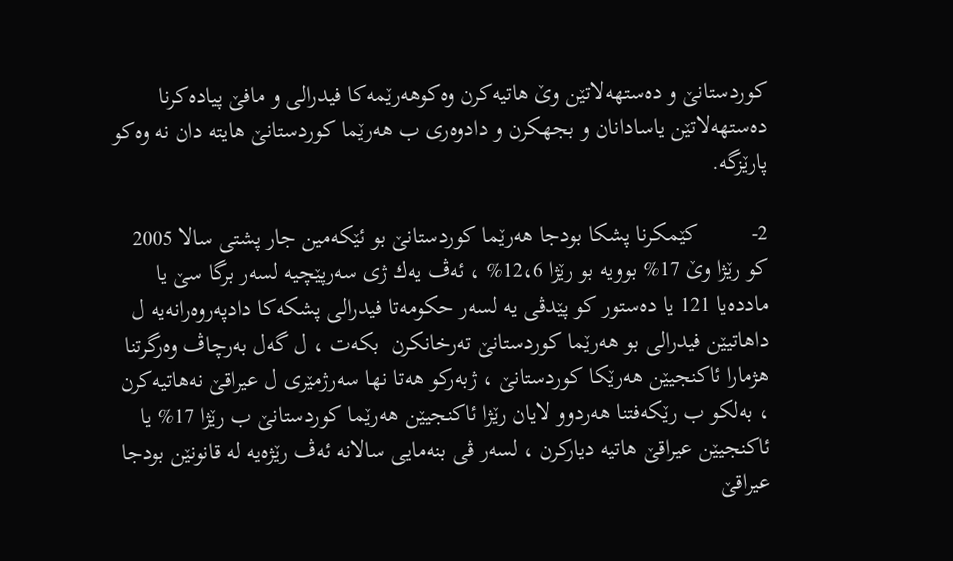كوردستانێ و ده‌ستهه‌لاتێن وێ هاتیه‌كرن وه‌كوهه‌رێمه‌كا فیدرالى و مافێ پیاده‌كرنا ده‌ستهه‌لاتێن یاسادانان و بجهكرن و دادوه‌رى ب هه‌رێما كوردستانێ هایته‌ دان نه‌ وه‌كو پارێزگه‌.

2-         كێمكرنا پشكا بودجا هه‌رێما كوردستانێ بو ئێكه‌مین جار پشتى سالا 2005 كو رێژا وێ 17% بوویه‌ بو رێژا 12،6% ، ئه‌ڤ یه‌ك ژى سه‌رپێچیه‌ لسه‌ر برگا سێ یا مادده‌یا 121 یا ده‌ستور كو پێدڤى یه‌ لسه‌ر حكومه‌تا فیدرالى پشكه‌كا دادپه‌روه‌رانه‌یه‌ ل داهاتیێن فیدرالى بو هه‌رێما كوردستانێ ته‌رخانكرن  بكه‌ت ، ل گه‌ل به‌رچاڤ وه‌رگرتنا هژمارا ئاكنجیێن هه‌رێكا كوردستانێ ، ژبه‌ركو هه‌تا نها سه‌رژمێرى ل عیراقێ نه‌هاتیه‌كرن ، به‌لكو ب رێكه‌فتنا هه‌ردوو لایان رێژا ئاكنجیێن هه‌رێما كوردستانێ ب رێژا 17% یا ئاكنجیێن عیراقێ هاتیه‌ دیاركرن ، لسه‌ر ڤى بنه‌مایى سالانه‌ ئه‌ڤ رێژه‌یه‌ له‌ قانونێن بودجا عیراقێ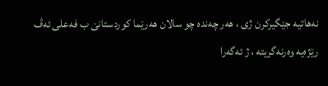نه‌هاتیه‌ جێگیركرن ژى ، هه‌ر چه‌نده‌ چو سالان هه‌رێما كوردستانێ ب فه‌على ئه‌ڤ رێژه‌یه‌ وه‌رنه‌گریته‌ ، ژ ئه‌گه‌را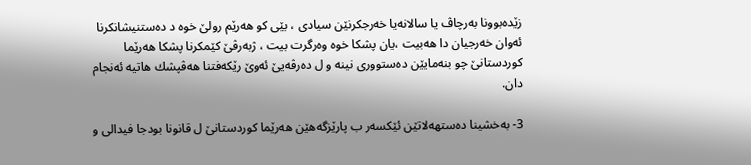زێده‌بوونا به‌رچاڤ یا سالانه‌یا خه‌رجكرنێن سیادى ، بێى كو هه‌رێم رولێ خوه‌ د ده‌ستنیشانكرنا ئه‌وان خه‌رجیان دا هه‌بیت ،یان پشكا خوه‌ وه‌رگرت بیت ، ژبه‌رڤێ كێمكرنا پشكا هه‌رێما كوردستانێ چو بنه‌مایێن ده‌ستوورى نینه‌ و ل ده‌رڤه‌یێ ئه‌وێ رێكه‌فتنا هه‌ڤپشك هاتیه‌ ئه‌نجام دان.

3- به‌خشینا ده‌ستهه‌لاتێن ئێكسه‌ر ب پارێزگه‌هێن هه‌رێما كوردستانێ ل قانونا بودجا فیدالى و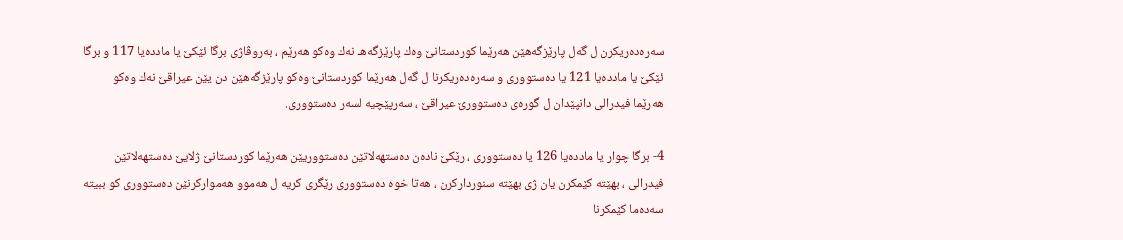سه‌ره‌ده‌ریكرن ل گه‌ل پارێزگه‌هێن هه‌رێما كوردستانێ وه‌ك پارێزگه‌هـ نه‌ك وه‌كو هه‌رێم ، به‌روڤاژى برگا ئێكێ یا مادده‌یا 117 و برگا ئێكێ یا مادده‌یا 121 یا ده‌ستوورى و سه‌ره‌ده‌ریكرنا ل گه‌ل هه‌رێما كوردستانێ وه‌كو پارێزگه‌هێن دن یێن عیراقێ نه‌ك وه‌كو هه‌رێما فیدرالى دانپێدان ل گوره‌ى ده‌ستوورێ عیراقێ ، سه‌رپێچیه‌ لسه‌ر ده‌ستوورى.

4- برگا چوار یا مادده‌یا 126 یا ده‌ستوورى ، رێكێ ناده‌ن ده‌ستهه‌لاتێن ده‌ستووریێن هه‌رێما كوردستانێ ژلایێ ده‌ستهه‌لاتێن فیدرالى ، بهێته‌ كێمكرن یان ژى بهێته‌ سنورداركرن ، هه‌تا خوه‌ ده‌ستوورى رێگرى كریه‌ ل هه‌موو هه‌مواركرنێن ده‌ستوورى كو ببیته‌ سه‌ده‌ما كێمكرنا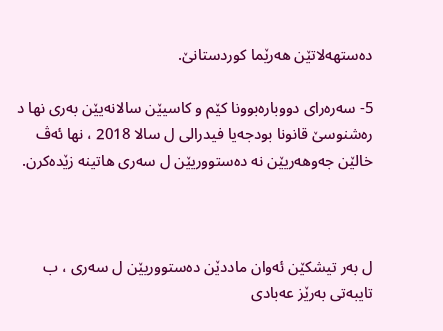ده‌ستهه‌لاتێن هه‌رێما كوردستانێ.

5- سه‌ره‌راى دووباره‌بوونا كێم و كاسیێن سالانه‌یێن به‌رى نها د ره‌شنوسێ قانونا بودجه‌یا فیدرالى ل سالا 2018 ، نها ئه‌ڤ خالێن جه‌وهه‌ریێن نه‌ ده‌ستووریێن ل سه‌رى هاتینه‌ زێده‌كرن.



ل به‌ر تیشكێن ئه‌وان ماددێن ده‌ستووریێن ل سه‌رى ، ب تایبه‌تى به‌رێز عه‌بادى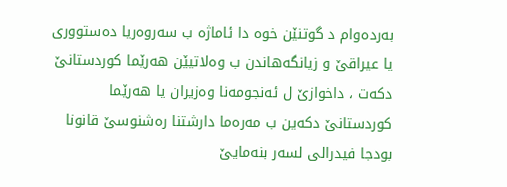به‌رده‌وام د گوتنێن خوه‌ دا ئاماژه‌ ب سه‌روه‌ریا ده‌ستوورى یا عیراقێ و زیانگه‌هاندن ب وه‌لاتیێن هه‌رێما كوردستانێ دكه‌ت ، داخوازێ ل ئه‌نجومه‌نا وه‌زیران یا هه‌رێما كوردستانێ دكه‌ین ب مه‌ره‌ما دارشتنا ره‌شنوسێ قانونا بودجا فیدرالى لسه‌ر بنه‌مایێ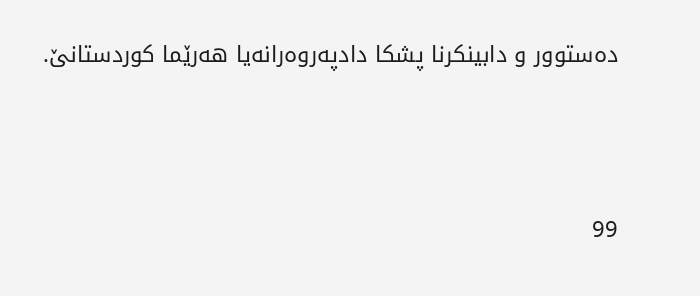ده‌ستوور و دابینكرنا پشكا دادپه‌روه‌رانه‌یا هه‌رێما كوردستانێ.





99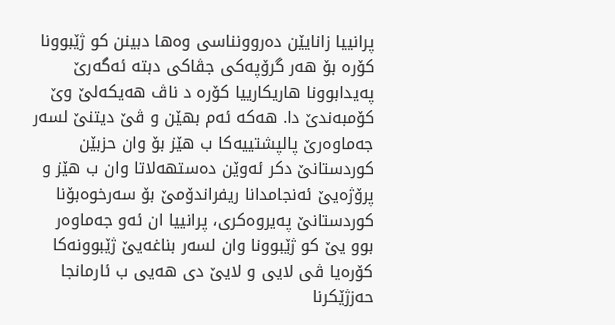پرانییا زانایێن ده‌روونناسى وه‌ها دبینن كو ژێبوونا كۆره‌ بۆ هه‌ر گرۆپه‌كى جڤاكى دبته‌ ئه‌گه‌رێ په‌یدابوونا هاریكارییا كۆره‌ د ناڤ هه‌یكه‌لێ وێ كۆمبه‌ندێ دا. هه‌كه‌ ئه‌م بهێن و ڤێ دیتنێ لسه‌ر جه‌ماوه‌رێ پالپشتییه‌كا ب هێز بۆ وان حزبێن كوردستانێ دكر ئه‌وێن ده‌ستهه‌لاتا وان ب هێز و پرۆژه‌یێ ئه‌نجامدانا ریفراندۆمێ بۆ سه‌رخوه‌بۆنا كوردستانێ په‌یروه‌كرى، پرانییا ان ئه‌و جه‌ماوه‌ر بوو یێ كو ژێبوونا وان لسه‌ر بناغه‌یێ ژێبوونه‌كا كۆره‌یا ڤى لایى و لایێ دى هه‌یى ب ئارمانجا حه‌زژێكرنا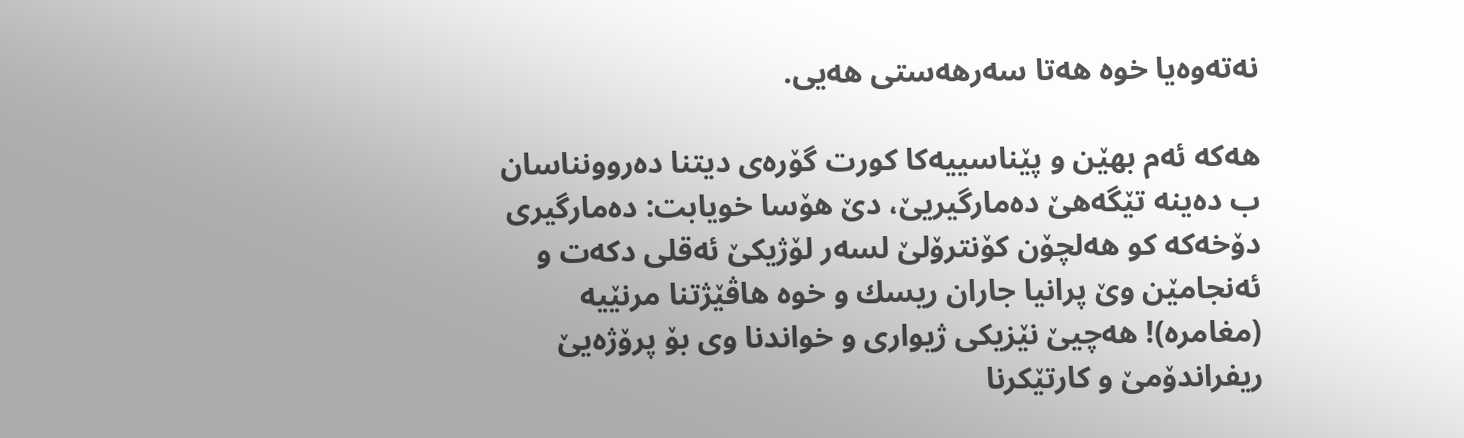نه‌ته‌وه‌یا خوه‌ هه‌تا سه‌رهه‌ستى هه‌یى.

هه‌كه‌ ئه‌م بهێن و پێناسییه‌كا كورت گۆره‌ى دیتنا ده‌روونناسان ب ده‌ینه تێگه‌هێ‌ ده‌مارگیریێ، دێ هۆسا خویابت: ده‌مارگیرى دۆخه‌كه‌ كو هه‌لچۆن كۆنترۆلێ لسه‌ر لۆژیكێ ئه‌قلى دكه‌ت و ئه‌نجامێن وێ پرانیا جاران ریسك و خوه‌ هاڤێژتنا مرنێیه‌ (مغامره‌)! هه‌چیێ نێزیكى ژیوارى و خواندنا وى بۆ پرۆژه‌یێ ریفراندۆمێ و كارتێكرنا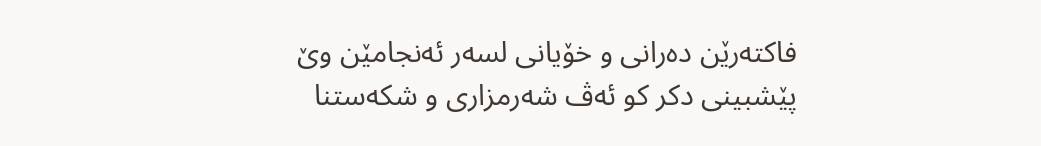فاكته‌رێن ده‌رانى و خۆیانى لسه‌ر ئه‌نجامێن وێ پێشبینى دكر كو ئه‌ڤ شه‌رمزارى و شكه‌ستنا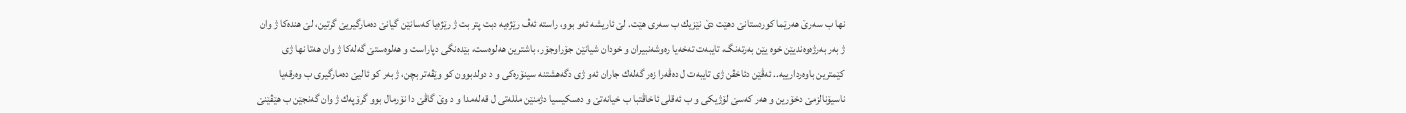نها ب سه‌رێ هه‌رێما كوردستانێ دهێت دێ نێزیك ب سه‌رى هێت. لێ ئاریشه‌ ئه‌و بوو، راسته‌ ئه‌ڤ رێژه‌یه‌ دبت پتر بت ژ رێژه‌یا كه‌سانێن گیانێ ده‌مارگیریێ گرتین، لێ هنده‌كا ژ وان ژ به‌ر به‌رژه‌وه‌ندیێن خوه‌ یێن به‌رته‌نگ، تایبه‌ت ته‌خه‌یا ره‌وشه‌نبیران و خودان شیانێن جۆراوجۆر، باشترین هه‌لوه‌ست، بێده‌نگى دپاراست و هه‌لوه‌ستێ گه‌له‌كا ژ وان هه‌تا نها ژى كێمترین باوه‌ردارییه‌.. ئه‌ڤێن دئاخڤن ژى تایبه‌ت ل ده‌ڤه‌را زه‌ر گه‌له‌ك جاران ئه‌و ژى دگه‌هشتنه‌ سینۆره‌كى و د دولدبوون كو وێڤه‌تر بچن، ژ به‌ر كو ئالیێ ده‌مارگیرى ب وه‌رقه‌یا ناسیۆنالزمێ دخۆرین و هه‌ر كه‌سێ لۆژیكى و ب ئه‌قلى ئاخاڤتبا ب خیانه‌تێ و ده‌سكیسیا دژمنێن ملله‌تى ل قه‌له‌مدا و د وێ گاڤێ دا نۆرمال بوو گرۆپه‌ك ژ وان گه‌نجێن ب هێڤێنێ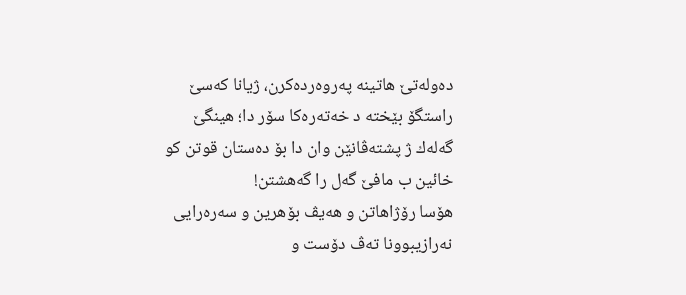ده‌وله‌تێ هاتینه‌ په‌روه‌رده‌كرن، ژیانا كه‌سێ راستگۆ بێخته‌ د خه‌ته‌ره‌كا سۆر دا؛ هینگێ گه‌له‌ك ژ پشته‌ڤانێن وان دا بۆ ده‌ستان قوتن كو خائین ب مافێ گه‌ل را گه‌هشتن!
هۆسا رۆژاهاتن و هه‌یڤ بۆهرین و سه‌ره‌رایى نه‌رازیبوونا ته‌ڤ دۆست و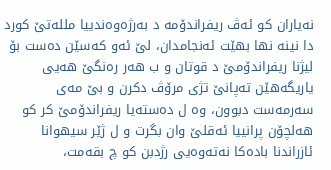نه‌یاران كو ئه‌ڤ ریفراندۆمه‌ د به‌رژه‌وه‌ندییا ملله‌تێ كورد دا نینه‌ نها بهێت ئه‌نجامدان، لێ ئه‌و كه‌سێن ده‌ست بۆ لیژنا ریفراندۆمێ د قوتان و ب هه‌ر ره‌نگێ هه‌یى یاریگه‌هێن ته‌پانێ تژى مرۆڤ دكرن و بێ مه‌ى سه‌رمه‌ست دبوون، وه‌ ل ده‌سته‌یا ریفراندۆمێ كر كو هه‌لچۆن پرانییا ئه‌قلێ وان بگرت و ل ژێر سیهوانا ئازراندنا باده‌كا نه‌ته‌وه‌یى رژدبن كو چ بقه‌مت،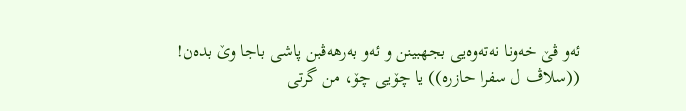ئه‌و ڤێ خه‌ونا نه‌ته‌وه‌یى بجهبینن و ئه‌و به‌رهه‌ڤبن پاشى باجا وێ بده‌ن!
((سلاڤ ل سفرا حازره‌)) یا چۆیى چۆ، من گرتى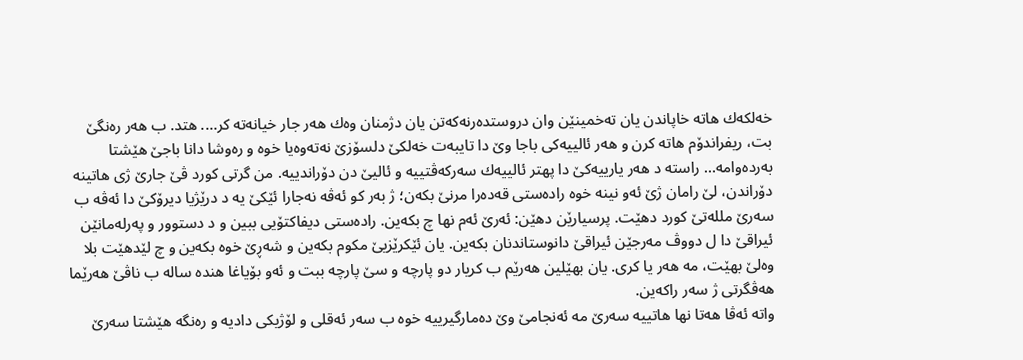خه‌لكه‌ك هاته‌ خاپاندن یان ته‌خمینێن وان دروستده‌رنه‌كه‌تن یان دژمنان وه‌ك هه‌ر جار خیانه‌ته‌ كر…. هتد. ب هه‌ر ره‌نگێ بت، ریفراندۆم هاته‌ كرن و هه‌ر ئالییه‌كى باجا وێ دا تایبه‌ت خه‌لكێ دلسۆزێ نه‌ته‌وه‌یا خوه‌ و ره‌وشا دانا باجێ هێشتا به‌رده‌وامه‌… راسته‌ د هه‌ر یارییه‌كێ دا پهتر ئالییه‌ك سه‌ركه‌ڤتییه‌ و ئالیێ دن دۆراندییه‌. من گرتى كورد ڤێ جارێ ژى هاتینه‌ دۆراندن، لێ رامان ژێ ئه‌و نینه‌ خوه‌ راده‌ستى قه‌ده‌را مرنێ بكه‌ن؛ ژ به‌ر كو ئه‌ڤه‌ نه‌جارا ئێكێ یه‌ د درێژیا دیرۆكێ دا ئه‌ڤه‌ ب سه‌رێ ملله‌تێ كورد دهێت. پرسیارێن دهێن: ئه‌رێ‌ ئه‌م نها چ بكه‌ین. راده‌ستى دیفاكتۆیى ببین و د دستوور و په‌رله‌مانێن ئیراقێ دا ل دووڤ مه‌رجێن ئیراقێ دانوستاندنان بكه‌ین. یان ئێكرێزیێ مكوم بكه‌ین و شه‌ڕێ خوه‌ بكه‌ین و چ لێدهێت بلا وه‌لێ بهێت، مه‌ هه‌ر یا كرى. یان بهێلین هه‌رێم ب كریار دو پارچه‌ و سێ پارچه‌ ببت و ئه‌و بۆیاغا هنده‌ ساله‌ ب ناڤێ هه‌رێما هه‌ڤگرتى ژ سه‌ر راكه‌ین.
واته‌ ئه‌ڤا هه‌تا نها هاتییه‌ سه‌رێ مه‌ ئه‌نجامێ وێ ده‌مارگیرییه‌ خوه‌ ب سه‌ر ئه‌قلى و لۆژیكى دادیه‌ و ره‌نگه‌ هێشتا سه‌رێ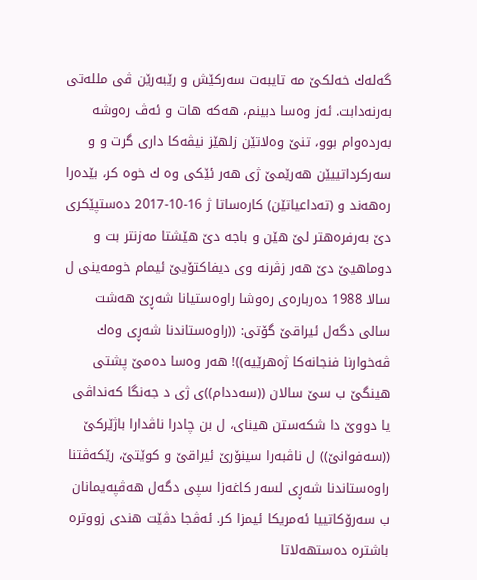گه‌له‌ك خه‌لكێ مه‌ تایبه‌ت سه‌ركێش و رێبه‌رێن ڤى ملله‌تى به‌رنه‌دابت. ئه‌ز وه‌سا دبینم، هه‌كه‌ هات و ئه‌ڤ ره‌وشه‌ به‌رده‌وام بوو، تنێ وه‌لاتێن زلهێز نیڤه‌كا دارى گرت و و سه‌ركرداتییێن هه‌رێمێ ژى هه‌ر ئێكى وه‌ ك خوه‌ كر، بێده‌را ره‌هه‌ند و (ته‌داعیاتێن) كاره‌ساتا ژ 16-10-2017 ده‌ستپێكرى دێ به‌رفره‌هتر لێ هێن و باجه‌ دێ هێشتا مه‌زنتر بت و دوماهیێ دێ هه‌ر زڤرنه‌ وى دیفاكتۆیێ ئیمام خومه‌ینى ل سالا 1988 ده‌رباره‌ى ره‌وشا راوه‌ستیانا شه‌ڕێ هه‌شت سالى دگه‌ل ئیراقێ گۆتى: ((راوه‌ستاندنا شه‌ڕى وه‌ك ڤه‌خوارنا فنجانه‌كا ژه‌هرێیه‌))! هه‌ر وه‌سا ده‌مێ پشتى هینگێ ب سێ سالان ((سه‌ددام))ى ژى د جه‌نگا كه‌نداڤى یا دووێ دا شكه‌ستن هیناى، ل بن چادرا ناڤدارا باژێركێ ((سه‌فوانێ)) ل ناڤبه‌را سینۆرێ ئیراقێ و كوێتێ، رێكه‌ڤتنا راوه‌ستاندنا شه‌ڕى لسه‌ر كاغه‌زا سپى دگه‌ل هه‌ڤپه‌یمانان ب سه‌رۆكاتییا ئه‌مریكا ئیمزا كر. ئه‌ڤجا دڤێت هندى زووتره‌ باشتره‌ ده‌ستهه‌لاتا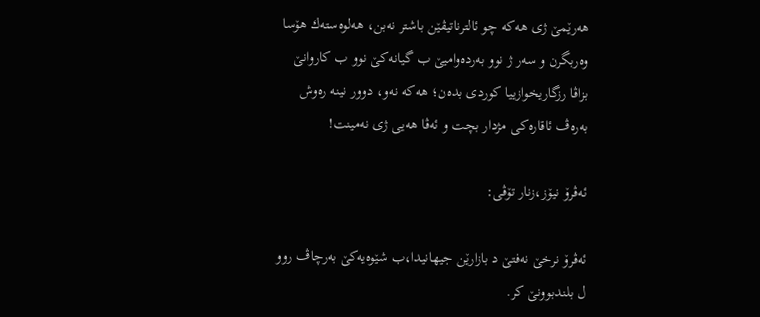هه‌رێمێ ژى هه‌كه‌ چو ئالترناتیڤێن باشتر نه‌بن، هه‌لوه‌سته‌ك هۆسا وه‌ربگرن و سه‌ر ژ نوو به‌رده‌وامیێ ب گیانه‌كێ نوو ب كاروانێ بزاڤا رزگاریخوازییا كوردى بده‌ن؛ هه‌كه‌ نه‌‌و، دوور نینه‌ ره‌وش به‌ره‌ڤ ئاقاره‌كى مژدار بچت و ئه‌ڤا هه‌یى ژى نه‌مینت!

ئەڤرۆ نیۆز،زنار تۆڤی:

ئەڤرۆ نرخێ نەفتێ د بازارێن جیهانیدا،ب شێوەیەکێ بەرچاڤ روو ل بلندبوونێ کر.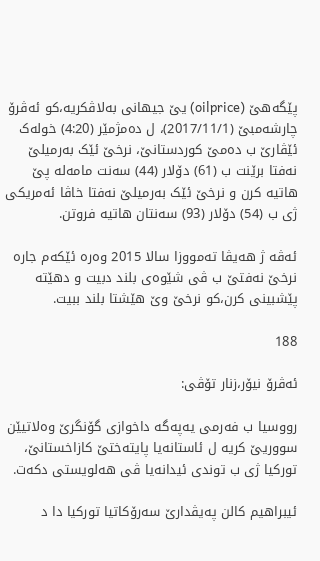پێگەهێ (oilprice) یێ جیهانی بەلاڤکریە،کو ئەڤرۆ چارشەمبێ (2017/11/1)، ل دەمژمێر (4:20) خولەک ئێڤارێ ب دەمێ کوردستانێ، نرخێ ئێک بەرمیلێ نەفتا برێنت ب (61) دۆلار (44) سەنت مامەلە پێ هاتیە کرن و نرخێ ئێک بەرمیلێ نەفتا خاڤا ئەمریکی ژی ب (54) دۆلار (93) سەنتان هاتیە فروتن.

ئەڤە ژ هەیڤا تەمووزا سالا 2015 وەرە ئێکەم جارە نرخێ نەفتێ ب ڤی شێوەی بلند دبیت و دهێتە پێشبینی کرن،کو نرخێ وێ هێشتا بلند ببیت.

188

ئەڤرۆ نیۆر،زنار تۆڤی:

رووسیا ب‌ فه‌رمی یه‌په‌گە داخوازی گۆنگرێ وەلاتیێن سووریێ كریە‌ ل‌ ئاستانه‌یا پایته‌ختێ كازاخستانێ، توركیا ژی ب توندی ئیدانه‌یا ڤی هه‌لویستی دکەت.

ئیبراهیم كالن پەیڤدارێ سەرۆکاتیا تورکیا دا د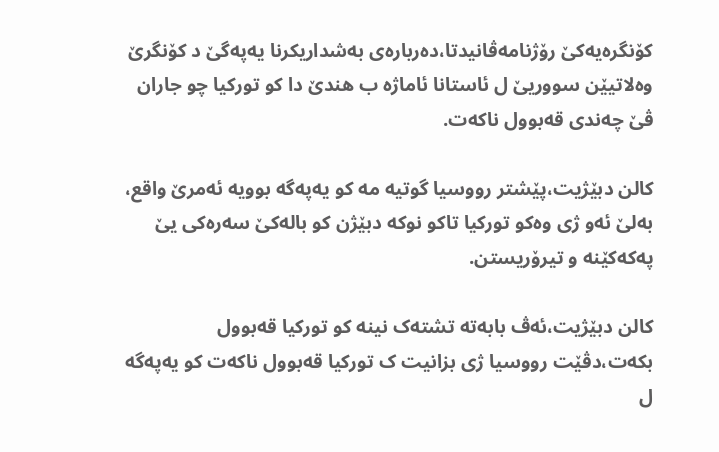كۆنگره‌یه‌کێ رۆژنامه‌ڤانیدتا،دەرباره‌ی به‌شداریكرنا یه‌په‌گێ‌ د كۆنگرێ وەلاتیێن سووریێ ل ئاستانا ئاماژه‌ ب هندێ دا کو توركیا چو جاران ڤێ چەندی قەبوول ناكەت.

كالن دبێژیت،پێشتر رووسیا گوتیە مە کو یه‌په‌گه‌ بوویە ئه‌مرێ واقع، به‌لێ ‌ئەو ژی وه‌كو توركیا تاکو نوکە دبێژن کو بالەكێ سه‌ره‌كی یێ په‌كه‌كێنە و تیرۆریستن.

كالن دبێژیت،ئه‌ڤ بابه‌ته‌ تشتەک نینه‌ کو توركیا قەبوول بكەت،دڤێت رووسیا ژی بزانیت ک توركیا قەبوول ناكەت کو یه‌په‌گه‌ ل‌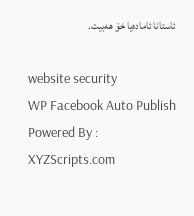ئاستانا ئاماده‌یا خۆ هه‌بیت.

website security
WP Facebook Auto Publish Powered By : XYZScripts.com